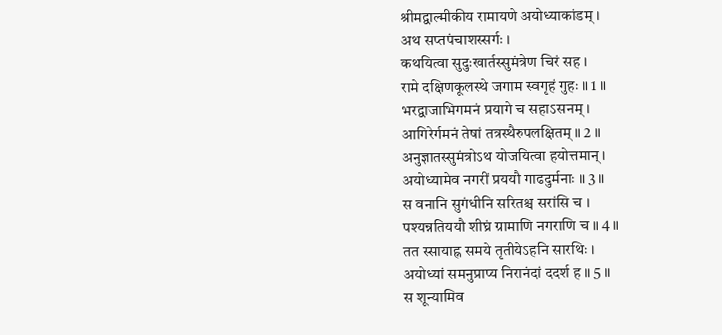श्रीमद्वाल्मीकीय रामायणे अयोध्याकांडम् ।
अथ सप्तपंचाशस्सर्गः ।
कथयित्वा सुदुःखार्तस्सुमंत्रेण चिरं सह ।
रामे दक्षिणकूलस्थे जगाम स्वगृहं गुहः ॥ 1 ॥
भरद्वाजाभिगमनं प्रयागे च सहाऽसनम् ।
आगिरेर्गमनं तेषां तत्रस्थैरुपलक्षितम् ॥ 2 ॥
अनुज्ञातस्सुमंत्रोऽथ योजयित्वा हयोत्तमान् ।
अयोध्यामेव नगरीं प्रययौ गाढदुर्मनाः ॥ 3 ॥
स वनानि सुगंधीनि सरितश्च सरांसि च ।
पश्यन्नतिययौ शीघ्रं ग्रामाणि नगराणि च ॥ 4 ॥
तत स्सायाह्न समये तृतीयेऽहनि सारथिः ।
अयोध्यां समनुप्राप्य निरानंदां ददर्श ह ॥ 5 ॥
स शून्यामिव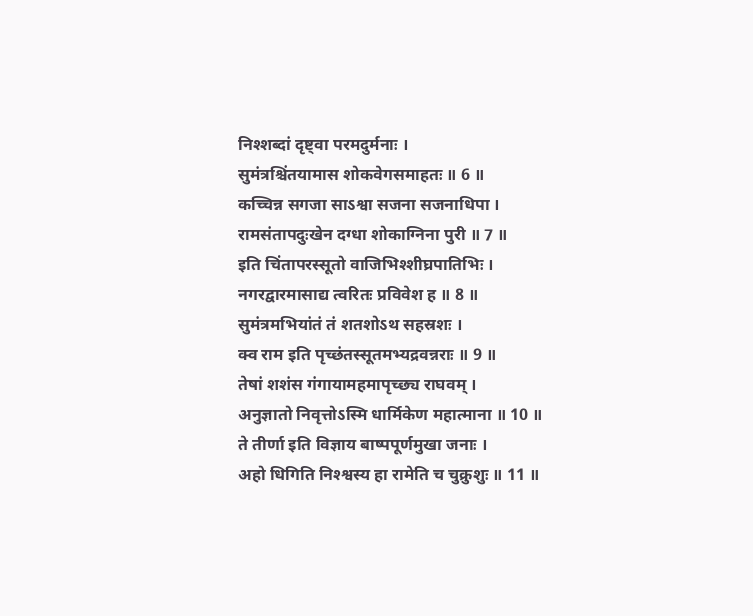निश्शब्दां दृष्ट्वा परमदुर्मनाः ।
सुमंत्रश्चिंतयामास शोकवेगसमाहतः ॥ 6 ॥
कच्चिन्न सगजा साऽश्वा सजना सजनाधिपा ।
रामसंतापदुःखेन दग्धा शोकाग्निना पुरी ॥ 7 ॥
इति चिंतापरस्सूतो वाजिभिश्शीघ्रपातिभिः ।
नगरद्वारमासाद्य त्वरितः प्रविवेश ह ॥ 8 ॥
सुमंत्रमभियांतं तं शतशोऽथ सहस्रशः ।
क्व राम इति पृच्छंतस्सूतमभ्यद्रवन्नराः ॥ 9 ॥
तेषां शशंस गंगायामहमापृच्छ्य राघवम् ।
अनुज्ञातो निवृत्तोऽस्मि धार्मिकेण महात्माना ॥ 10 ॥
ते तीर्णा इति विज्ञाय बाष्पपूर्णमुखा जनाः ।
अहो धिगिति निश्श्वस्य हा रामेति च चुक्रुशुः ॥ 11 ॥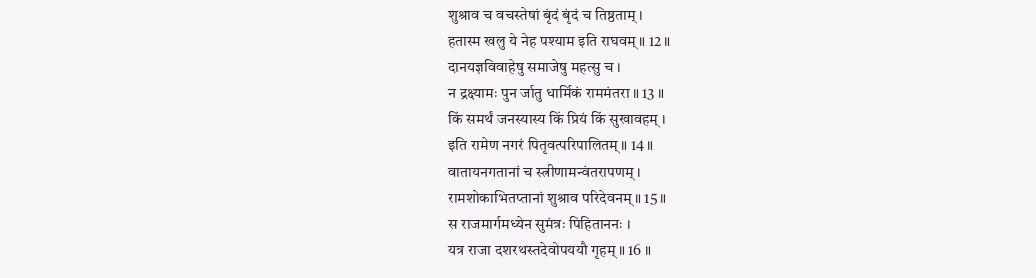शुश्राव च वचस्तेषां बृंदं बृंदं च तिष्ठताम् ।
हतास्म खलु ये नेह पश्याम इति राघवम् ॥ 12 ॥
दानयज्ञविवाहेषु समाजेषु महत्सु च ।
न द्रक्ष्यामः पुन र्जातु धार्मिकं राममंतरा ॥ 13 ॥
किं समर्थं जनस्यास्य किं प्रियं किं सुखावहम् ।
इति रामेण नगरं पितृवत्परिपालितम् ॥ 14 ॥
वातायनगतानां च स्त्रीणामन्वंतरापणम् ।
रामशोकाभितप्तानां शुश्राव परिदेवनम् ॥ 15 ॥
स राजमार्गमध्येन सुमंत्रः पिहिताननः ।
यत्र राजा दशरथस्तदेवोपययौ गृहम् ॥ 16 ॥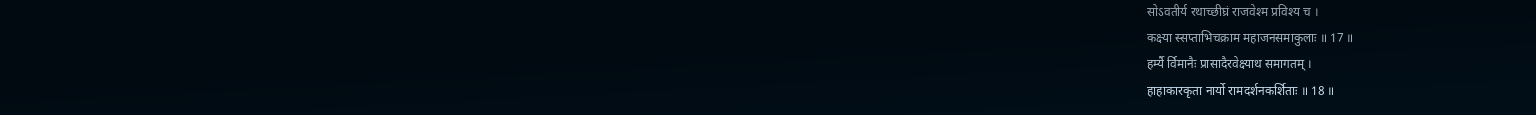सोऽवतीर्य रथाच्छीघ्रं राजवेश्म प्रविश्य च ।
कक्ष्या स्सप्ताभिचक्राम महाजनसमाकुलाः ॥ 17 ॥
हर्म्यै र्विमानैः प्रासादैरवेक्ष्याथ समागतम् ।
हाहाकारकृता नार्यो रामदर्शनकर्शिताः ॥ 18 ॥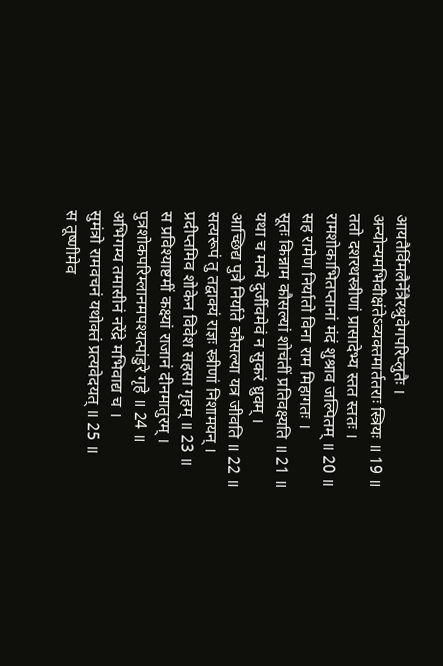आयतैर्विमलैर्नेत्रैरश्रुवेगपरिप्लुतैः ।
अन्योन्यमभिवीक्षंतेऽव्यक्तमार्ततराः स्त्रियः ॥ 19 ॥
ततो दशरथस्त्रीणां प्रासादेभ्य स्तत स्ततः ।
रामशोकाभितप्तानां मंदं शुश्राव जल्पितम् ॥ 20 ॥
सह रामेण निर्यातो विना राम मिहागतः ।
सूतः किन्नाम कौसल्यां शोचंतीं प्रतिवक्ष्यति ॥ 21 ॥
यथा च मन्ये दुर्जीवमेवं न सुकरं ध्रुवम् ।
आच्छिद्य पुत्रे निर्याते कौसल्या यत्र जीवति ॥ 22 ॥
सत्यरूपं तु तद्वाक्यं राज्ञः स्त्रीणां निशामयन् ।
प्रदीप्तमिव शोकेन विवेश सहसा गृहम् ॥ 23 ॥
स प्रविश्याष्टमीं कक्ष्यां राजानं दीनमातुरम् ।
पुत्रशोकपरिम्लानमपश्यत्पांडुरे गृहे ॥ 24 ॥
अभिगम्य तमासीनं नरेंद्रे मभिवाद्य च ।
सुमंत्रो रामवचनं यथोक्तं प्रत्यवेदयत् ॥ 25 ॥
स तूष्णीमेव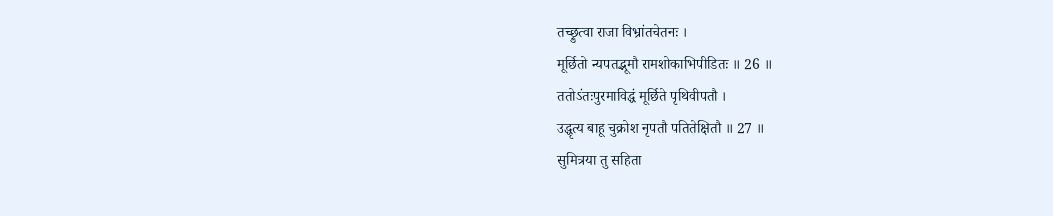तच्छ्रुत्वा राजा विभ्रांतचेतनः ।
मूर्छितो न्यपतद्भूमौ रामशोकाभिपीडितः ॥ 26 ॥
ततोऽंतःपुरमाविद्धं मूर्छिते पृथिवीपतौ ।
उद्धृत्य बाहू चुक्रोश नृपतौ पतितेक्षितौ ॥ 27 ॥
सुमित्रया तु सहिता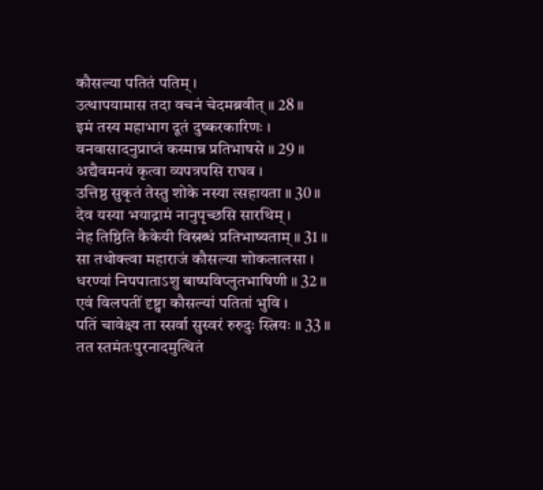कौसल्या पतितं पतिम् ।
उत्थापयामास तदा वचनं चेदमब्रवीत् ॥ 28 ॥
इमं तस्य महाभाग दूतं दुष्करकारिणः ।
वनवासादनुप्राप्तं कस्मान्न प्रतिभाषसे ॥ 29 ॥
अद्यैवमनयं कृत्वा व्यपत्रपसि राघव ।
उत्तिष्ठ सुकृतं तेस्तु शोके नस्या त्सहायता ॥ 30 ॥
देव यस्या भयाद्रामं नानुपृच्छसि सारथिम् ।
नेह तिष्ठिति कैकेयी विस्रब्धं प्रतिभाष्यताम् ॥ 31 ॥
सा तथोक्त्वा महाराजं कौसल्या शोकलालसा ।
धरण्यां निपपाताऽशु बाष्पविप्लुतभाषिणी ॥ 32 ॥
एवं विलपतीं दृष्ट्वा कौसल्यां पतितां भुवि ।
पतिं चावेक्ष्य ता स्सर्वा सुस्वरं रुरुदुः स्त्रियः ॥ 33 ॥
तत स्तमंतःपुरनादमुत्थितं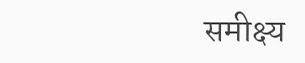समीक्ष्य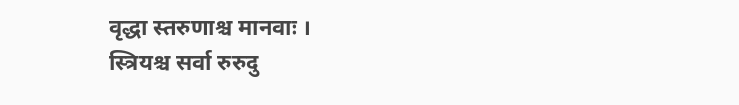वृद्धा स्तरुणाश्च मानवाः ।
स्त्रियश्च सर्वा रुरुदु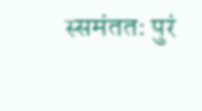स्समंततः पुरं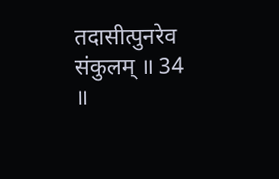तदासीत्पुनरेव संकुलम् ॥ 34 ॥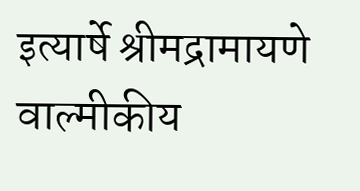इत्यार्षे श्रीमद्रामायणे वाल्मीकीय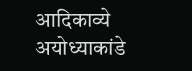आदिकाव्ये अयोध्याकांडे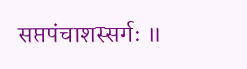सप्तपंचाशस्सर्गः ॥